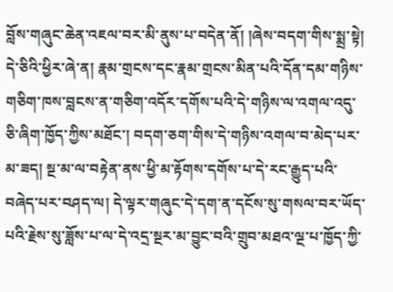བློས་གཞུང་ཆེན་འཇལ་བར་མི་ནུས་པ་བདེན་ནོ། །ཞེས་བདག་གིས་སྨྲ་སྟེ། དེ་ཅིའི་ཕྱིར་ཞེ་ན། རྣམ་གྲངས་དང་རྣམ་གྲངས་མིན་པའི་དོན་དམ་གཉིས་གཅིག་ཁས་བླངས་ན་གཅིག་འདོར་དགོས་པའི་དེ་གཉིས་ལ་འགལ་འདུ་ཅི་ཞིག་ཁྱོད་ཀྱིས་མཐོང་། བདག་ཅག་གིས་དེ་གཉིས་འགལ་བ་མེད་པར་མ་ཟད། སྔ་མ་ལ་བརྟེན་ནས་ཕྱི་མ་རྟོགས་དགོས་པ་དེ་རང་རྒྱུད་པའི་བཞེད་པར་བཤད་ལ། དེ་ལྟར་གཞུང་དེ་དག་ན་དངོས་སུ་གསལ་བར་ཡོད་པའི་རྗེས་སུ་ཟློས་པ་ལ་དེ་འདྲ་སྔར་མ་བྱུང་བའི་གྲུབ་མཐའ་ལྔ་པ་ཁྱོད་ཀྱི་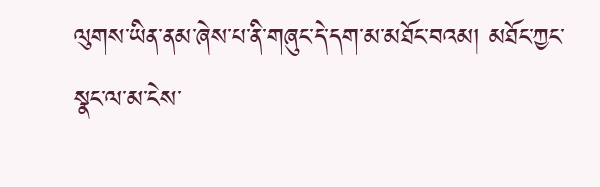ལུགས་ཡིན་ནམ་ཞེས་པ་ནི་གཞུང་དེ་དག་མ་མཐོང་བའམ། མཐོང་ཀྱང་སྣང་ལ་མ་ངེས་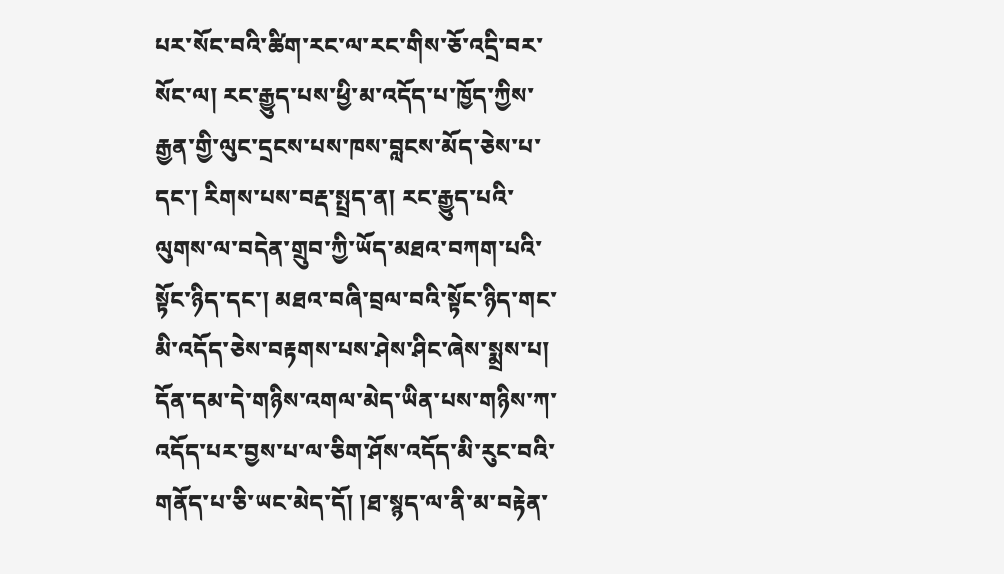པར་སོང་བའི་ཚིག་རང་ལ་རང་གིས་ཅོ་འདྲི་བར་སོང་ལ། རང་རྒྱུད་པས་ཕྱི་མ་འདོད་པ་ཁྱོད་ཀྱིས་རྒྱན་གྱི་ལུང་དྲངས་པས་ཁས་བླངས་མོད་ཅེས་པ་དང་། རིགས་པས་བརྡ་སྤྲད་ན། རང་རྒྱུད་པའི་ལུགས་ལ་བདེན་གྲུབ་ཀྱི་ཡོད་མཐའ་བཀག་པའི་སྟོང་ཉིད་དང་། མཐའ་བཞི་བྲལ་བའི་སྟོང་ཉིད་གང་མི་འདོད་ཅེས་བརྟགས་པས་ཤེས་ཤིང་ཞེས་སྨྲས་པ། དོན་དམ་དེ་གཉིས་འགལ་མེད་ཡིན་པས་གཉིས་ཀ་འདོད་པར་བྱས་པ་ལ་ཅིག་ཤོས་འདོད་མི་རུང་བའི་གནོད་པ་ཅི་ཡང་མེད་དོ། །ཐ་སྙད་ལ་ནི་མ་བརྟེན་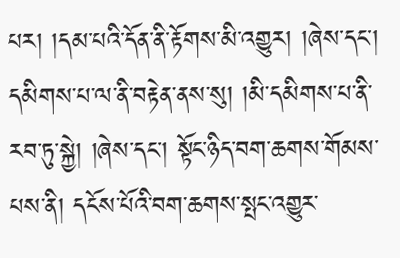པར། །དམ་པའི་དོན་ནི་རྟོགས་མི་འགྱུར། །ཞེས་དང་། དམིགས་པ་ལ་ནི་བརྟེན་ནས་སུ། །མི་དམིགས་པ་ནི་རབ་ཏུ་སྐྱེ། །ཞེས་དང་། སྟོང་ཉིད་བག་ཆགས་གོམས་པས་ནི། དངོས་པོའི་བག་ཆགས་སྤང་འགྱུར་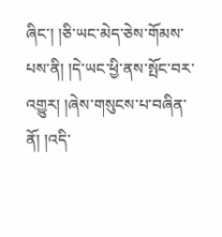ཞིང་། །ཅི་ཡང་མེད་ཅེས་གོམས་པས་ནི། །དེ་ཡང་ཕྱི་ནས་སྤོང་བར་འགྱུར། །ཞེས་གསུངས་པ་བཞིན་ནོ། །འདི་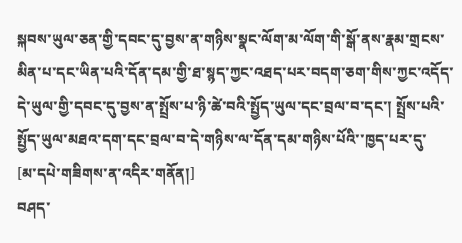སྐབས་ཡུལ་ཅན་གྱི་དབང་དུ་བྱས་ན་གཉིས་སྣང་ལོག་མ་ལོག་གི་སྒོ་ནས་རྣམ་གྲངས་མིན་པ་དང་ཡིན་པའི་དོན་དམ་གྱི་ཐ་སྙད་ཀྱང་འཐད་པར་བདག་ཅག་གིས་ཀྱང་འདོད་དེ་ཡུལ་གྱི་དབང་དུ་བྱས་ན་སྤྲོས་པ་ཉི་ཚེ་བའི་སྤྱོད་ཡུལ་དང་བྲལ་བ་དང་། སྤྲོས་པའི་སྤྱོད་ཡུལ་མཐའ་དག་དང་བྲལ་བ་དེ་གཉིས་ལ་དོན་དམ་གཉིས་པོའི་་ཁྱད་པར་དུ་
[མ་དཔེ་གཟིགས་ན་འདིར་གནོན།]
བཤད་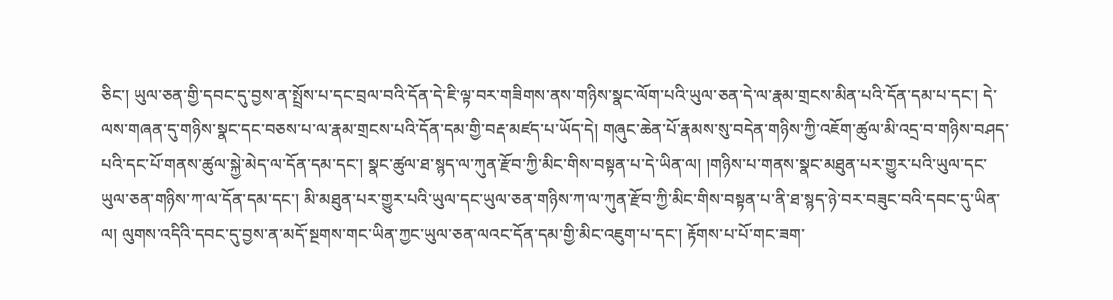ཅིང་། ཡུལ་ཅན་གྱི་དབང་དུ་བྱས་ན་སྤྲོས་པ་དང་བྲལ་བའི་དོན་དེ་ཇི་ལྟ་བར་གཟིགས་ནས་གཉིས་སྣང་ལོག་པའི་ཡུལ་ཅན་དེ་ལ་རྣམ་གྲངས་མིན་པའི་དོན་དམ་པ་དང་། དེ་ལས་གཞན་དུ་གཉིས་སྣང་དང་བཅས་པ་ལ་རྣམ་གྲངས་པའི་དོན་དམ་གྱི་བརྡ་མཛད་པ་ཡོད་དེ། གཞུང་ཆེན་པོ་རྣམས་སུ་བདེན་གཉིས་ཀྱི་འཇོག་ཚུལ་མི་འདྲ་བ་གཉིས་བཤད་པའི་དང་པོ་གནས་ཚུལ་སྐྱེ་མེད་ལ་དོན་དམ་དང་། སྣང་ཚུལ་ཐ་སྙད་ལ་ཀུན་རྫོབ་ཀྱི་མིང་གིས་བསྟན་པ་དེ་ཡིན་ལ། །གཉིས་པ་གནས་སྣང་མཐུན་པར་གྱུར་པའི་ཡུལ་དང་ཡུལ་ཅན་གཉིས་ཀ་ལ་དོན་དམ་དང་། མི་མཐུན་པར་གྱུར་པའི་ཡུལ་དང་ཡུལ་ཅན་གཉིས་ཀ་ལ་ཀུན་རྫོབ་ཀྱི་མིང་གིས་བསྟན་པ་ནི་ཐ་སྙད་ཉེ་བར་བཟུང་བའི་དབང་དུ་ཡིན་ལ། ལུགས་འདིའི་དབང་དུ་བྱས་ན་མདོ་སྔགས་གང་ཡིན་ཀྱང་ཡུལ་ཅན་ལའང་དོན་དམ་གྱི་མིང་འཇུག་པ་དང་། རྟོགས་པ་པོ་གང་ཟག་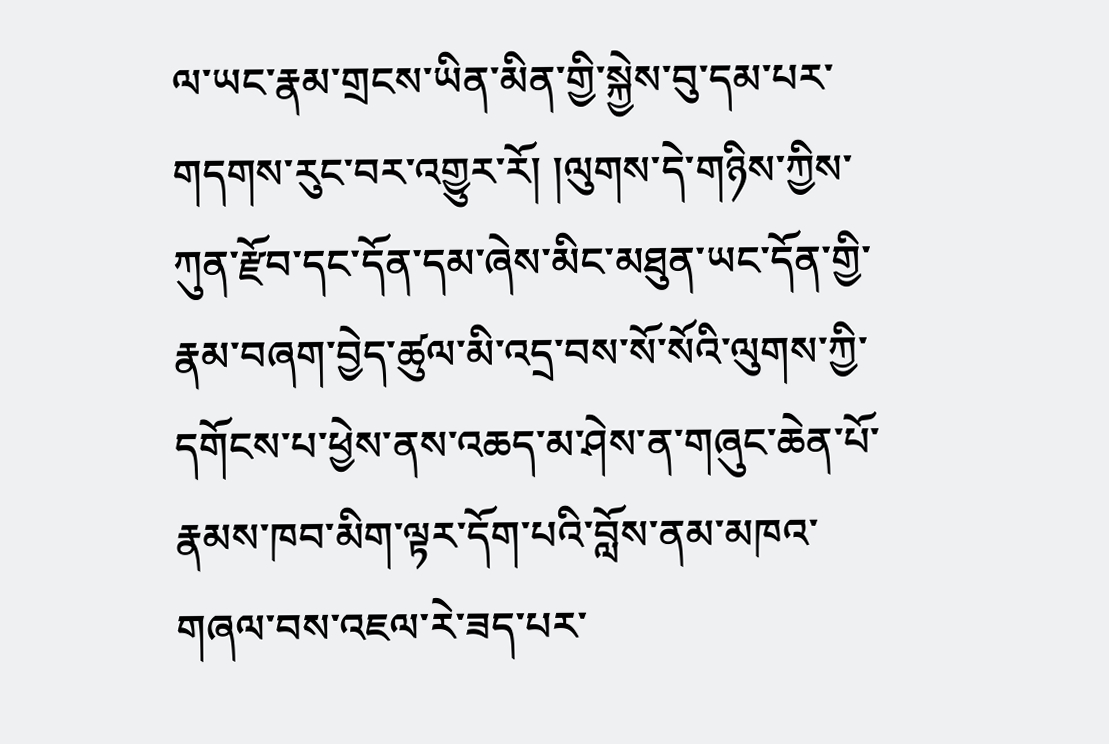ལ་ཡང་རྣམ་གྲངས་ཡིན་མིན་གྱི་སྐྱེས་བུ་དམ་པར་གདགས་རུང་བར་འགྱུར་རོ། །ལུགས་དེ་གཉིས་ཀྱིས་ཀུན་རྫོབ་དང་དོན་དམ་ཞེས་མིང་མཐུན་ཡང་དོན་གྱི་རྣམ་བཞག་བྱེད་ཚུལ་མི་འདྲ་བས་སོ་སོའི་ལུགས་ཀྱི་དགོངས་པ་ཕྱེས་ནས་འཆད་མ་ཤེས་ན་གཞུང་ཆེན་པོ་རྣམས་ཁབ་མིག་ལྟར་དོག་པའི་བློས་ནམ་མཁའ་གཞལ་བས་འཇལ་རེ་ཟད་པར་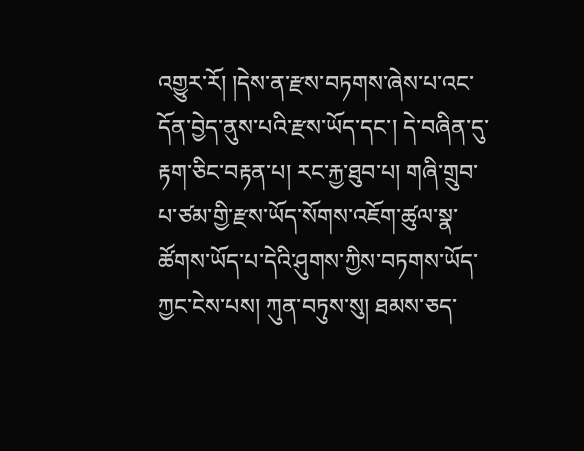འགྱུར་རོ། །དེས་ན་རྫས་བཏགས་ཞེས་པ་འང་དོན་བྱེད་ནུས་པའི་རྫས་ཡོད་དང་། དེ་བཞིན་དུ་རྟག་ཅིང་བརྟན་པ། རང་རྐྱ་ཐུབ་པ། གཞི་གྲུབ་པ་ཙམ་གྱི་རྫས་ཡོད་སོགས་འཇོག་ཚུལ་སྣ་ཚོགས་ཡོད་པ་དེའི་ཤུགས་ཀྱིས་བཏགས་ཡོད་ཀྱང་ངེས་པས། ཀུན་བཏུས་སུ། ཐམས་ཅད་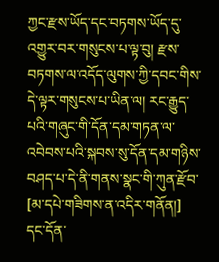ཀྱང་རྫས་ཡོད་དང་བཏགས་ཡོད་དུ་འགྱུར་བར་གསུངས་པ་ལྟ་བུ། རྫས་བཏགས་ལ་འདོད་ལུགས་ཀྱི་དབང་གིས་དེ་ལྟར་གསུངས་པ་ཡིན་ལ། རང་རྒྱུད་པའི་གཞུང་གི་དོན་དམ་གཏན་ལ་འབེབས་པའི་སྐབས་སུ་དོན་དམ་གཉིས་བཤད་པ་དེ་ནི་གནས་སྣང་གི་ཀུན་རྫོབ་
[མ་དཔེ་གཟིགས་ན་འདིར་གནོན།]
དང་དོན་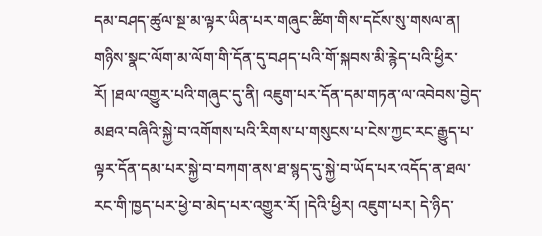དམ་བཤད་ཚུལ་སྔ་མ་ལྟར་ཡིན་པར་གཞུང་ཚིག་གིས་དངོས་སུ་གསལ་ན། གཉིས་སྣང་ལོག་མ་ལོག་གི་དོན་དུ་བཤད་པའི་གོ་སྐབས་མི་རྙེད་པའི་ཕྱིར་རོ། །ཐལ་འགྱུར་པའི་གཞུང་དུ་ནི། འཇུག་པར་དོན་དམ་གཏན་ལ་འབེབས་བྱེད་མཐའ་བཞིའི་སྐྱེ་བ་འགོགས་པའི་རིགས་པ་གསུངས་པ་ངེས་ཀྱང་རང་རྒྱུད་པ་ལྟར་དོན་དམ་པར་སྐྱེ་བ་བཀག་ནས་ཐ་སྙད་དུ་སྐྱེ་བ་ཡོད་པར་འདོད་ན་ཐལ་རང་གི་ཁྱད་པར་ཕྱེ་བ་མེད་པར་འགྱུར་རོ། །དེའི་ཕྱིར། འཇུག་པར། དེ་ཉིད་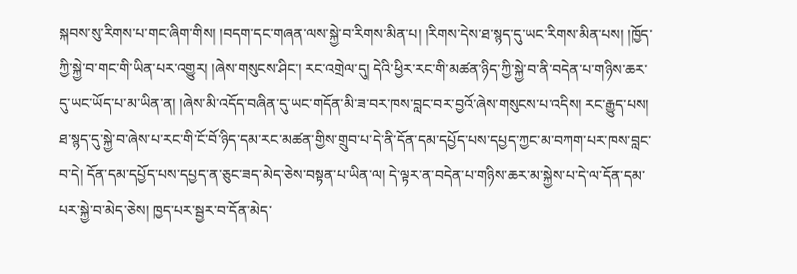སྐབས་སུ་རིགས་པ་གང་ཞིག་གིས། །བདག་དང་གཞན་ལས་སྐྱེ་བ་རིགས་མིན་པ། །རིགས་དེས་ཐ་སྙད་དུ་ཡང་རིགས་མིན་པས། །ཁྱོད་ཀྱི་སྐྱེ་བ་གང་གི་ཡིན་པར་འགྱུར། །ཞེས་གསུངས་ཤིང་། རང་འགྲེལ་དུ། དེའི་ཕྱིར་རང་གི་མཚན་ཉིད་ཀྱི་སྐྱེ་བ་ནི་བདེན་པ་གཉིས་ཆར་དུ་ཡང་ཡོད་པ་མ་ཡིན་ན། །ཞེས་མི་འདོད་བཞིན་དུ་ཡང་གདོན་མི་ཟ་བར་ཁས་བླང་བར་བྱའོ་ཞེས་གསུངས་པ་འདིས། རང་རྒྱུད་པས། ཐ་སྙད་དུ་སྐྱེ་བ་ཞེས་པ་རང་གི་ངོ་བོ་ཉིད་དམ་རང་མཚན་གྱིས་གྲུབ་པ་དེ་ནི་དོན་དམ་དཔྱོད་པས་དཔྱད་ཀྱང་མ་བཀག་པར་ཁས་བླང་བ་དེ། དོན་དམ་དཔྱོད་པས་དཔྱད་ན་ཅུང་ཟད་མེད་ཅེས་བསྟན་པ་ཡིན་ལ། དེ་ལྟར་ན་བདེན་པ་གཉིས་ཆར་མ་སྐྱེས་པ་དེ་ལ་དོན་དམ་པར་སྐྱེ་བ་མེད་ཅེས། ཁྱད་པར་སྦྱར་བ་དོན་མེད་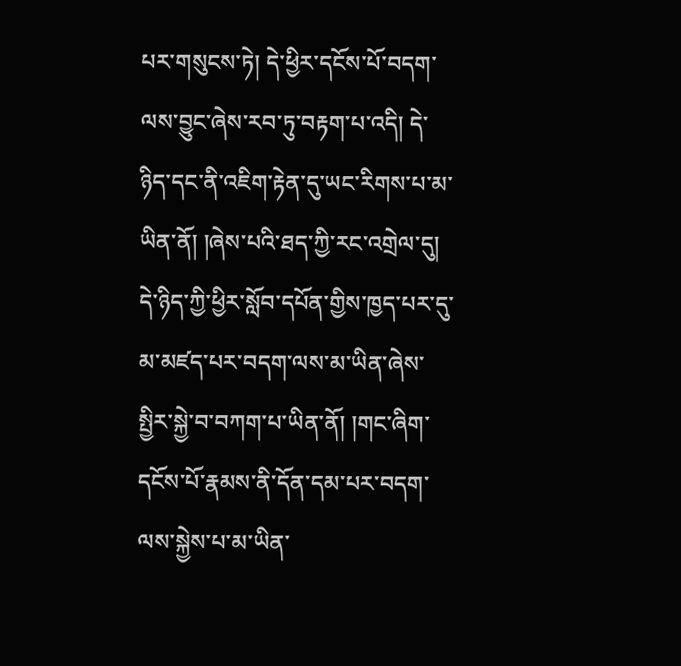པར་གསུངས་ཏེ། དེ་ཕྱིར་དངོས་པོ་བདག་ལས་བྱུང་ཞེས་རབ་ཏུ་བརྟག་པ་འདི། དེ་ཉིད་དང་ནི་འཇིག་རྟེན་དུ་ཡང་རིགས་པ་མ་ཡིན་ནོ། །ཞེས་པའི་ཐད་ཀྱི་རང་འགྲེལ་དུ། དེ་ཉིད་ཀྱི་ཕྱིར་སློབ་དཔོན་གྱིས་ཁྱད་པར་དུ་མ་མཛད་པར་བདག་ལས་མ་ཡིན་ཞེས་སྤྱིར་སྐྱེ་བ་བཀག་པ་ཡིན་ནོ། །གང་ཞིག་དངོས་པོ་རྣམས་ནི་དོན་དམ་པར་བདག་ལས་སྐྱེས་པ་མ་ཡིན་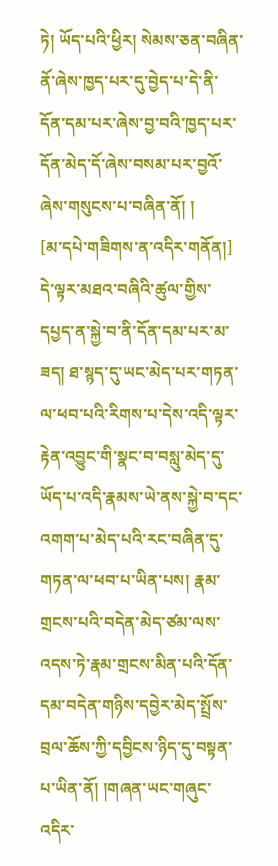ཏེ། ཡོད་པའི་ཕྱིར། སེམས་ཅན་བཞིན་ནོ་ཞེས་ཁྱད་པར་དུ་བྱེད་པ་དེ་ནི་དོན་དམ་པར་ཞེས་བྱ་བའི་ཁྱད་པར་དོན་མེད་དོ་ཞེས་བསམ་པར་བྱའོ་ཞེས་གསུངས་པ་བཞིན་ནོ། །
[མ་དཔེ་གཟིགས་ན་འདིར་གནོན།]
དེ་ལྟར་མཐའ་བཞིའི་ཚུལ་གྱིས་དཔྱད་ན་སྐྱེ་བ་ནི་དོན་དམ་པར་མ་ཟད། ཐ་སྙད་དུ་ཡང་མེད་པར་གཏན་ལ་ཕབ་པའི་རིགས་པ་དེས་འདི་ལྟར་རྟེན་འབྱུང་གི་སྣང་བ་བསླུ་མེད་དུ་ཡོད་པ་འདི་རྣམས་ཡེ་ནས་སྐྱེ་བ་དང་འགག་པ་མེད་པའི་རང་བཞིན་དུ་གཏན་ལ་ཕབ་པ་ཡིན་པས། རྣམ་གྲངས་པའི་བདེན་མེད་ཙམ་ལས་འདས་ཏེ་རྣམ་གྲངས་མིན་པའི་དོན་དམ་བདེན་གཉིས་དབྱེར་མེད་སྤྲོས་བྲལ་ཆོས་ཀྱི་དབྱིངས་ཉིད་དུ་བསྟན་པ་ཡིན་ནོ། །གཞན་ཡང་གཞུང་འདིར་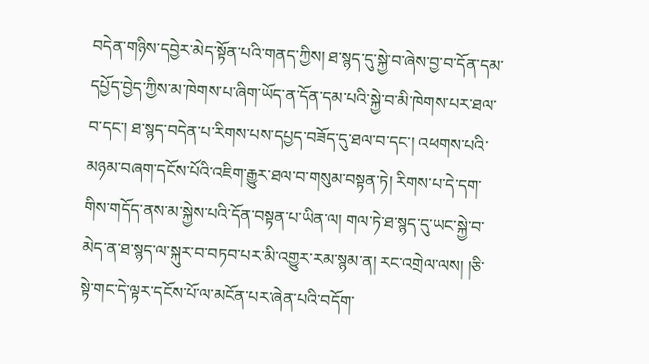བདེན་གཉིས་དབྱེར་མེད་སྟོན་པའི་གནད་ཀྱིས། ཐ་སྙད་དུ་སྐྱེ་བ་ཞེས་བྱ་བ་དོན་དམ་དཔྱོད་བྱེད་ཀྱིས་མ་ཁེགས་པ་ཞིག་ཡོད་ན་དོན་དམ་པའི་སྐྱེ་བ་མི་ཁེགས་པར་ཐལ་བ་དང་། ཐ་སྙད་བདེན་པ་རིགས་པས་དཔྱད་བཟོད་དུ་ཐལ་བ་དང་། འཕགས་པའི་མཉམ་བཞག་དངོས་པོའི་འཇིག་རྒྱུར་ཐལ་བ་གསུམ་བསྟན་ཏེ། རིགས་པ་དེ་དག་གིས་གདོད་ནས་མ་སྐྱེས་པའི་དོན་བསྟན་པ་ཡིན་ལ། གལ་ཏེ་ཐ་སྙད་དུ་ཡང་སྐྱེ་བ་མེད་ན་ཐ་སྙད་ལ་སྐུར་བ་བཏབ་པར་མི་འགྱུར་རམ་སྙམ་ན། རང་འགྲེལ་ལས། །ཅི་སྟེ་གང་དེ་ལྟར་དངོས་པོ་ལ་མངོན་པར་ཞེན་པའི་བདོག་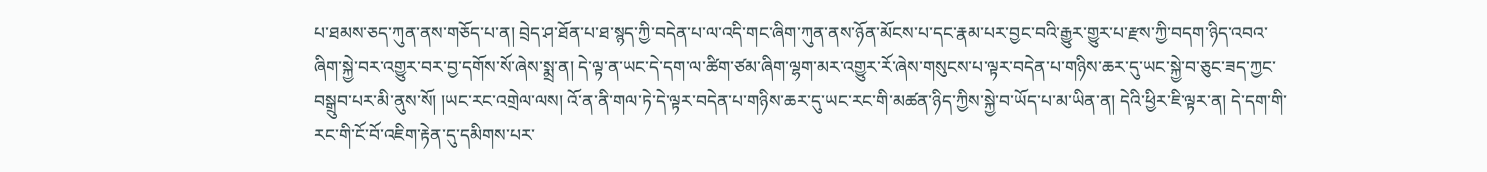པ་ཐམས་ཅད་ཀུན་ནས་གཅོད་པ་ན། བྲེད་ཤ་ཐོན་པ་ཐ་སྙད་ཀྱི་བདེན་པ་ལ་འདི་གང་ཞིག་ཀུན་ནས་ཉོན་མོངས་པ་དང་རྣམ་པར་བྱང་བའི་རྒྱུར་གྱུར་པ་རྫས་ཀྱི་བདག་ཉིད་འབའ་ཞིག་སྐྱེ་བར་འགྱུར་བར་བྱ་དགོས་སོ་ཞེས་སྨྲ་ན། དེ་ལྟ་ན་ཡང་དེ་དག་ལ་ཚིག་ཙམ་ཞིག་ལྷག་མར་འགྱུར་རོ་ཞེས་གསུངས་པ་ལྟར་བདེན་པ་གཉིས་ཆར་དུ་ཡང་སྐྱེ་བ་ཅུང་ཟད་ཀྱང་བསྒྲུབ་པར་མི་ནུས་སོ། །ཡང་རང་འགྲེལ་ལས། འོ་ན་ནི་གལ་ཏེ་དེ་ལྟར་བདེན་པ་གཉིས་ཆར་དུ་ཡང་རང་གི་མཚན་ཉིད་ཀྱིས་སྐྱེ་བ་ཡོད་པ་མ་ཡིན་ན། དེའི་ཕྱིར་ཇི་ལྟར་ན། དེ་དག་གི་རང་གི་ངོ་བོ་འཇིག་རྟེན་དུ་དམིགས་པར་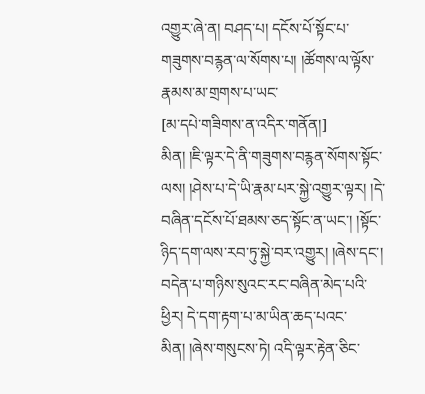འགྱུར་ཞེ་ན། བཤད་པ། དངོས་པོ་སྟོང་པ་གཟུགས་བརྙན་ལ་སོགས་པ། །ཚོགས་ལ་ལྟོས་རྣམས་མ་གྲགས་པ་ཡང་
[མ་དཔེ་གཟིགས་ན་འདིར་གནོན།]
མིན། །ཇི་ལྟར་དེ་ནི་གཟུགས་བརྙན་སོགས་སྟོང་ལས། །ཤེས་པ་དེ་ཡི་རྣམ་པར་སྐྱེ་འགྱུར་ལྟར། །དེ་བཞིན་དངོས་པོ་ཐམས་ཅད་སྟོང་ན་ཡང་། །སྟོང་ཉིད་དག་ལས་རབ་ཏུ་སྐྱེ་བར་འགྱུར། །ཞེས་དང་། བདེན་པ་གཉིས་སུའང་རང་བཞིན་མེད་པའི་ཕྱིར། དེ་དག་རྟག་པ་མ་ཡིན་ཆད་པའང་མིན། །ཞེས་གསུངས་ཏེ། འདི་ལྟར་རྟེན་ཅིང་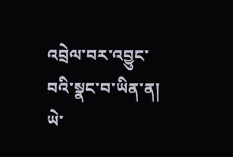འབྲེལ་བར་འབྱུང་བའི་སྣང་བ་ཡིན་ན། ཡེ་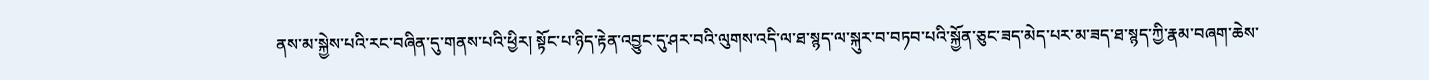ནས་མ་སྐྱེས་པའི་རང་བཞིན་དུ་གནས་པའི་ཕྱིར། སྟོང་པ་ཉིད་རྟེན་འབྱུང་དུ་ཤར་བའི་ལུགས་འདི་ལ་ཐ་སྙད་ལ་སྐུར་བ་བཏབ་པའི་སྐྱོན་ཅུང་ཟད་མེད་པར་མ་ཟད་ཐ་སྙད་ཀྱི་རྣམ་བཞག་ཆེས་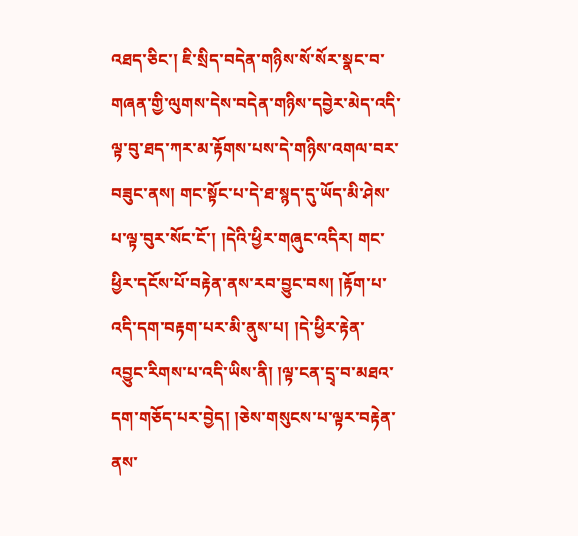འཐད་ཅིང་། ཇི་སྲིད་བདེན་གཉིས་སོ་སོར་སྣང་བ་གཞན་གྱི་ལུགས་དེས་བདེན་གཉིས་དབྱེར་མེད་འདི་ལྟ་བུ་ཐད་ཀར་མ་རྟོགས་པས་དེ་གཉིས་འགལ་བར་བཟུང་ནས། གང་སྟོང་པ་དེ་ཐ་སྙད་དུ་ཡོད་མི་ཤེས་པ་ལྟ་བུར་སོང་ངོ་། །དེའི་ཕྱིར་གཞུང་འདིར། གང་ཕྱིར་དངོས་པོ་བརྟེན་ནས་རབ་བྱུང་བས། །རྟོག་པ་འདི་དག་བརྟག་པར་མི་ནུས་པ། །དེ་ཕྱིར་རྟེན་འབྱུང་རིགས་པ་འདི་ཡིས་ནི། །ལྟ་ངན་དྲྭ་བ་མཐའ་དག་གཅོད་པར་བྱེད། །ཅེས་གསུངས་པ་ལྟར་བརྟེན་ནས་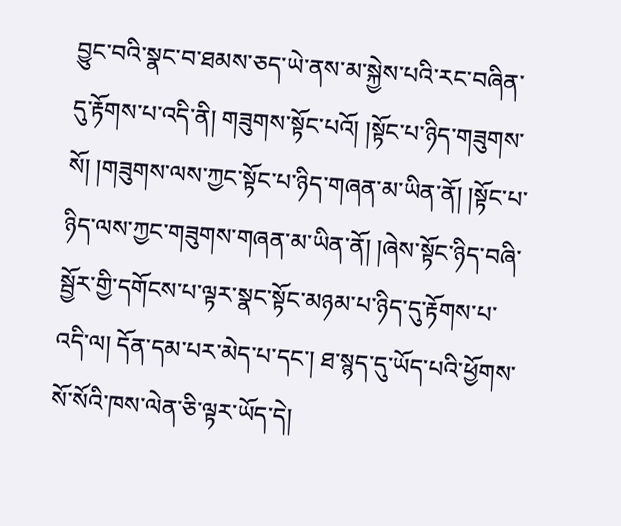བྱུང་བའི་སྣང་བ་ཐམས་ཅད་ཡེ་ནས་མ་སྐྱེས་པའི་རང་བཞིན་དུ་རྟོགས་པ་འདི་ནི། གཟུགས་སྟོང་པའོ། །སྟོང་པ་ཉིད་གཟུགས་སོ། །གཟུགས་ལས་ཀྱང་སྟོང་པ་ཉིད་གཞན་མ་ཡིན་ནོ། །སྟོང་པ་ཉིད་ལས་ཀྱང་གཟུགས་གཞན་མ་ཡིན་ནོ། །ཞེས་སྟོང་ཉིད་བཞི་སྦྱོར་གྱི་དགོངས་པ་ལྟར་སྣང་སྟོང་མཉམ་པ་ཉིད་དུ་རྟོགས་པ་འདི་ལ། དོན་དམ་པར་མེད་པ་དང་། ཐ་སྙད་དུ་ཡོད་པའི་ཕྱོགས་སོ་སོའི་ཁས་ལེན་ཅི་ལྟར་ཡོད་དེ།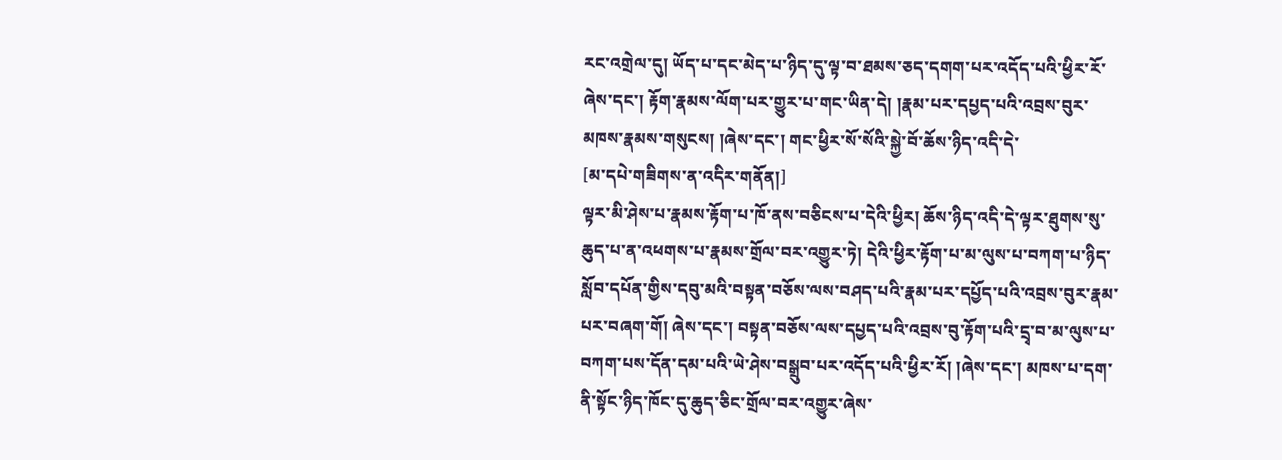རང་འགྲེལ་དུ། ཡོད་པ་དང་མེད་པ་ཉིད་དུ་ལྟ་བ་ཐམས་ཅད་དགག་པར་འདོད་པའི་ཕྱིར་རོ་ཞེས་དང་། རྟོག་རྣམས་ལོག་པར་གྱུར་པ་གང་ཡིན་དེ། །རྣམ་པར་དཔྱད་པའི་འབྲས་བུར་མཁས་རྣམས་གསུངས། །ཞེས་དང་། གང་ཕྱིར་སོ་སོའི་སྐྱེ་བོ་ཆོས་ཉིད་འདི་དེ་
[མ་དཔེ་གཟིགས་ན་འདིར་གནོན།]
ལྟར་མི་ཤེས་པ་རྣམས་རྟོག་པ་ཁོ་ནས་བཅིངས་པ་དེའི་ཕྱིར། ཆོས་ཉིད་འདི་དེ་ལྟར་ཐུགས་སུ་ཆུད་པ་ན་འཕགས་པ་རྣམས་གྲོལ་བར་འགྱུར་ཏེ། དེའི་ཕྱིར་རྟོག་པ་མ་ལུས་པ་བཀག་པ་ཉིད་སློབ་དཔོན་གྱིས་དབུ་མའི་བསྟན་བཅོས་ལས་བཤད་པའི་རྣམ་པར་དཔྱོད་པའི་འབྲས་བུར་རྣམ་པར་བཞག་གོ། ཞེས་དང་། བསྟན་བཅོས་ལས་དཔྱད་པའི་འབྲས་བུ་རྟོག་པའི་དྲྭ་བ་མ་ལུས་པ་བཀག་པས་དོན་དམ་པའི་ཡེ་ཤེས་བསྒྲུབ་པར་འདོད་པའི་ཕྱིར་རོ། །ཞེས་དང་། མཁས་པ་དག་ནི་སྟོང་ཉིད་ཁོང་དུ་ཆུད་ཅིང་གྲོལ་བར་འགྱུར་ཞེས་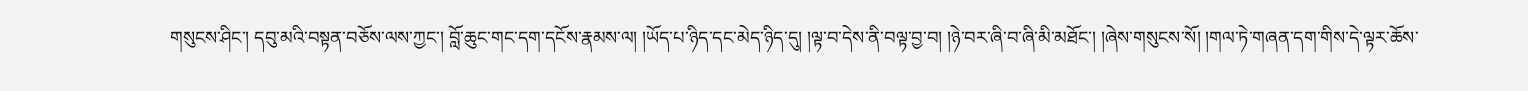གསུངས་ཤིང་། དབུ་མའི་བསྟན་བཅོས་ལས་ཀྱང་། བློ་ཆུང་གང་དག་དངོས་རྣམས་ལ། །ཡོད་པ་ཉིད་དང་མེད་ཉིད་དུ། །ལྟ་བ་དེས་ནི་བལྟ་བྱ་བ། །ཉེ་བར་ཞི་བ་ཞི་མི་མཐོང་། །ཞེས་གསུངས་སོ། །གལ་ཏེ་གཞན་དག་གིས་དེ་ལྟར་ཆོས་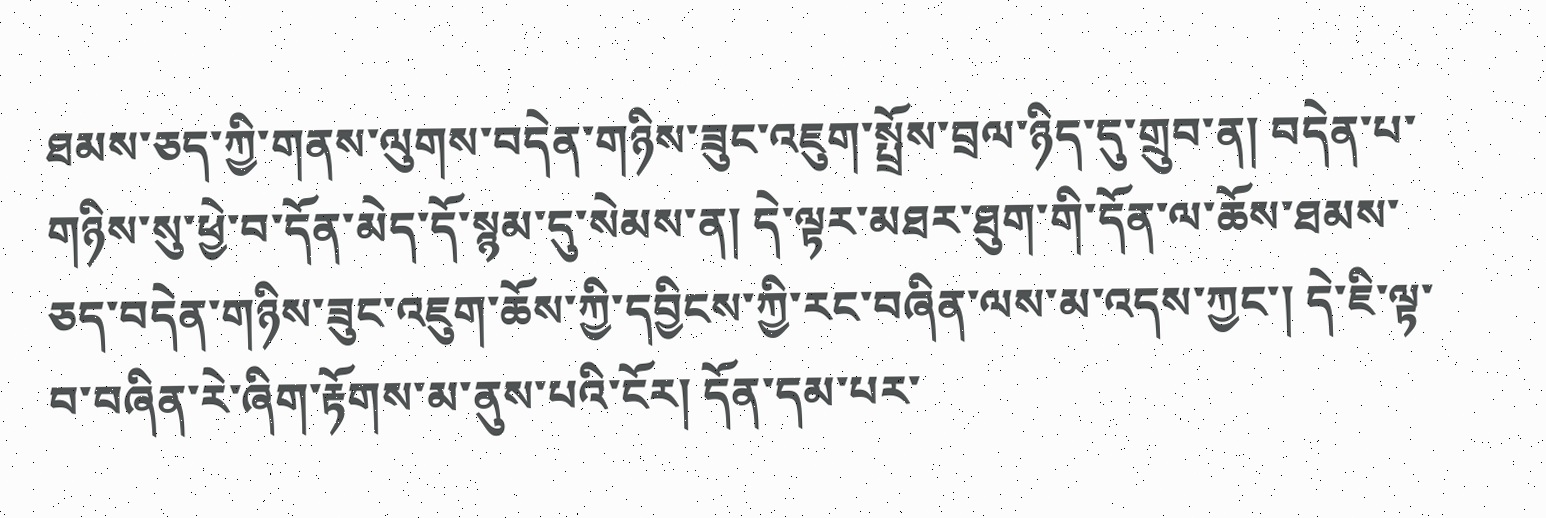ཐམས་ཅད་ཀྱི་གནས་ལུགས་བདེན་གཉིས་ཟུང་འཇུག་སྤྲོས་བྲལ་ཉིད་དུ་གྲུབ་ན། བདེན་པ་གཉིས་སུ་ཕྱེ་བ་དོན་མེད་དོ་སྙམ་དུ་སེམས་ན། དེ་ལྟར་མཐར་ཐུག་གི་དོན་ལ་ཆོས་ཐམས་ཅད་བདེན་གཉིས་ཟུང་འཇུག་ཆོས་ཀྱི་དབྱིངས་ཀྱི་རང་བཞིན་ལས་མ་འདས་ཀྱང་། དེ་ཇི་ལྟ་བ་བཞིན་རེ་ཞིག་རྟོགས་མ་ནུས་པའི་ངོར། དོན་དམ་པར་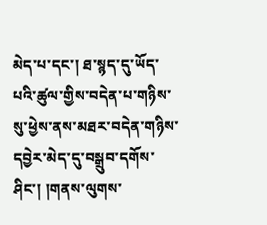མེད་པ་དང་། ཐ་སྙད་དུ་ཡོད་པའི་ཚུལ་གྱིས་བདེན་པ་གཉིས་སུ་ཕྱེས་ནས་མཐར་བདེན་གཉིས་དབྱེར་མེད་དུ་བསྒྲུབ་དགོས་ཤིང་། །གནས་ལུགས་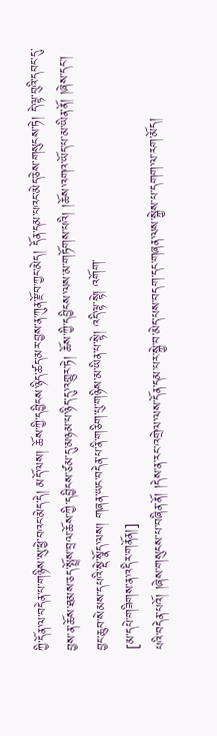ཀྱི་དོན་ལ་བདེན་པ་གཉིས་སུ་ཕྱེ་བའང་མེད་དེ། མདོ་ལས། ཆོས་ཀྱི་དབྱིངས་ཉིད་ཚད་མར་བྱས་ན་ཀུན་རྫོབ་ཀྱང་མེད། དོན་དམ་པའང་མེད་ཅེས་གསུངས་ཏེ། དེ་ལྟ་བུའི་དབང་དུ་བྱས་ན་ཆོས་ཐམས་ཅད་སྤྲོས་བྲལ་ཆོས་ཀྱི་དབྱིངས་ཙམ་དུ་མཉམ་པ་ཉིད་དུ་འགྱུར་ཏེ། ཆོས་ཀྱི་དབྱིངས་ལས་མ་གཏོགས་པའི། །ཆོས་འགའ་ཡོད་པ་མ་ཡིན་ནོ། །ཞེས་དང་། བྱང་ཆུབ་སེམས་དཔའི་སྡེ་སྣོད་ལས། གཞན་ཡང་བདེན་པ་ནི་གཅིག་པུ་གཉིས་མ་ཡིན་པ་སྟེ། འདི་ལྟ་སྟེ། འགོག་
[མ་དཔེ་གཟིགས་ན་འདིར་གནོན།]
པའི་བདེན་པའོ། །ཞེས་གསུངས་པ་བཞིན་ནོ། །དེས་ན་རང་འགྲེལ་ལས་དོན་དམ་པར་སྐྱེ་བ་མེད་པས་བདག་དང་གཞན་ལས་སྐྱེས་པ་དགག་ལ་རག་མོད།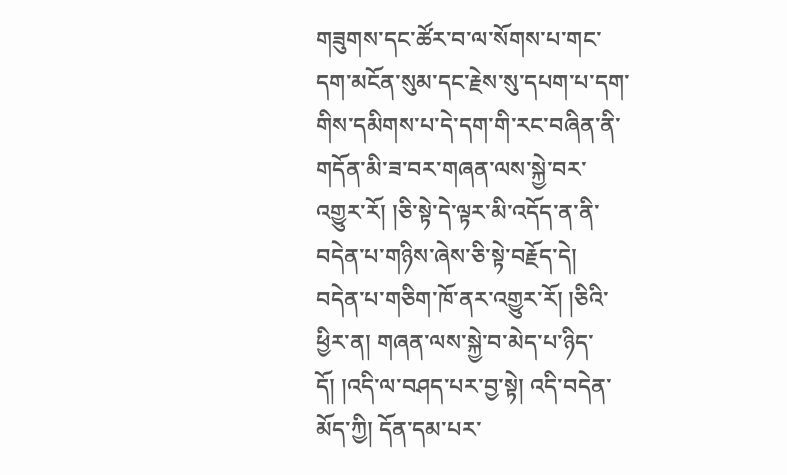གཟུགས་དང་ཚོར་བ་ལ་སོགས་པ་གང་དག་མངོན་སུམ་དང་རྗེས་སུ་དཔག་པ་དག་གིས་དམིགས་པ་དེ་དག་གི་རང་བཞིན་ནི་གདོན་མི་ཟ་བར་གཞན་ལས་སྐྱེ་བར་འགྱུར་རོ། །ཅི་སྟེ་དེ་ལྟར་མི་འདོད་ན་ནི་བདེན་པ་གཉིས་ཞེས་ཅི་སྟེ་བརྗོད་དེ། བདེན་པ་གཅིག་ཁོ་ནར་འགྱུར་རོ། །ཅིའི་ཕྱིར་ན། གཞན་ལས་སྐྱེ་བ་མེད་པ་ཉིད་དོ། །འདི་ལ་བཤད་པར་བྱ་སྟེ། འདི་བདེན་མོད་ཀྱི། དོན་དམ་པར་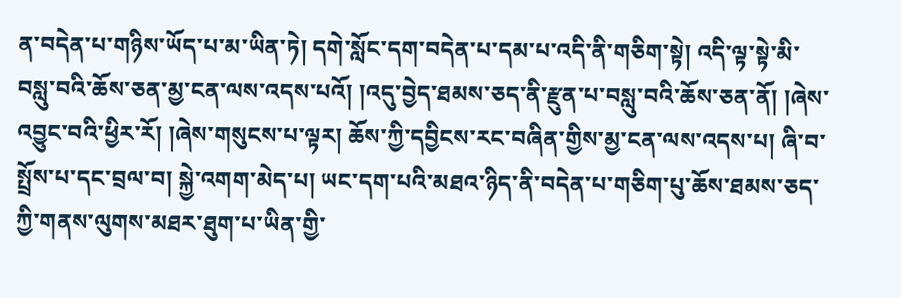ན་བདེན་པ་གཉིས་ཡོད་པ་མ་ཡིན་ཏེ། དགེ་སློང་དག་བདེན་པ་དམ་པ་འདི་ནི་གཅིག་སྟེ། འདི་ལྟ་སྟེ་མི་བསླུ་བའི་ཆོས་ཅན་མྱ་ངན་ལས་འདས་པའོ། །འདུ་བྱེད་ཐམས་ཅད་ནི་རྫུན་པ་བསླུ་བའི་ཆོས་ཅན་ནོ། །ཞེས་འབྱུང་བའི་ཕྱིར་རོ། །ཞེས་གསུངས་པ་ལྟར། ཆོས་ཀྱི་དབྱིངས་རང་བཞིན་གྱིས་མྱ་ངན་ལས་འདས་པ། ཞི་བ་སྤྲོས་པ་དང་བྲལ་བ། སྐྱེ་འགག་མེད་པ། ཡང་དག་པའི་མཐའ་ཉིད་ནི་བདེན་པ་གཅིག་པུ་ཆོས་ཐམས་ཅད་ཀྱི་གནས་ལུགས་མཐར་ཐུག་པ་ཡིན་གྱི་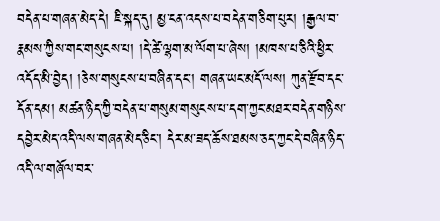བདེན་པ་གཞན་མེད་དེ། ཇི་སྐད་དུ། མྱ་ངན་འདས་པ་བདེན་གཅིག་པུར། །རྒྱལ་བ་རྣམས་ཀྱིས་གང་གསུངས་པ། །དེ་ཚེ་ལྷག་མ་ལོག་པ་ཞེས། །མཁས་པ་ཅིའི་ཕྱིར་འདོད་མི་བྱེད། །ཅེས་གསུངས་པ་བཞིན་དང་། གཞན་ཡང་མདོ་ལས། ཀུན་རྫོབ་དང་དོན་དམ། མཚན་ཉིད་ཀྱི་བདེན་པ་གསུམ་གསུངས་པ་དག་ཀྱང་མཐར་བདེན་གཉིས་དབྱེར་མེད་འདི་ལས་གཞན་མེད་ཅིང་། དེར་མ་ཟད་ཆོས་ཐམས་ཅད་ཀྱང་དེ་བཞིན་ཉིད་འདི་ལ་གཞོལ་བར་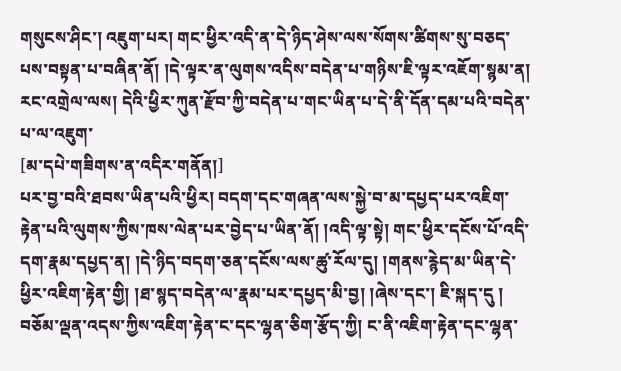གསུངས་ཤིང་། འཇུག་པར། གང་ཕྱིར་འདི་ན་དེ་ཉིད་ཤེས་ལས་སོགས་ཚིགས་སུ་བཅད་པས་བསྟན་པ་བཞིན་ནོ། །དེ་ལྟར་ན་ལུགས་འདིས་བདེན་པ་གཉིས་ཇི་ལྟར་འཇོག་སྙམ་ན། རང་འགྲེལ་ལས། དེའི་ཕྱིར་ཀུན་རྫོབ་ཀྱི་བདེན་པ་གང་ཡིན་པ་དེ་ནི་དོན་དམ་པའི་བདེན་པ་ལ་འཇུག་
[མ་དཔེ་གཟིགས་ན་འདིར་གནོན།]
པར་བྱ་བའི་ཐབས་ཡིན་པའི་ཕྱིར། བདག་དང་གཞན་ལས་སྐྱེ་བ་མ་དཔྱད་པར་འཇིག་རྟེན་པའི་ལུགས་ཀྱིས་ཁས་ལེན་པར་བྱེད་པ་ཡིན་ནོ། །འདི་ལྟ་སྟེ། གང་ཕྱིར་དངོས་པོ་འདི་དག་རྣམ་དཔྱད་ན། །དེ་ཉིད་བདག་ཅན་དངོས་ལས་ཚུ་རོལ་དུ། །གནས་རྙེད་མ་ཡིན་དེ་ཕྱིར་འཇིག་རྟེན་གྱི། །ཐ་སྙད་བདེན་ལ་རྣམ་པར་དཔྱད་མི་བྱ། །ཞེས་དང་། ཇི་སྐད་དུ ། བཅོམ་ལྡན་འདས་ཀྱིས་འཇིག་རྟེན་ང་དང་ལྷན་ཅིག་རྩོད་ཀྱི། ང་ནི་འཇིག་རྟེན་དང་ལྷན་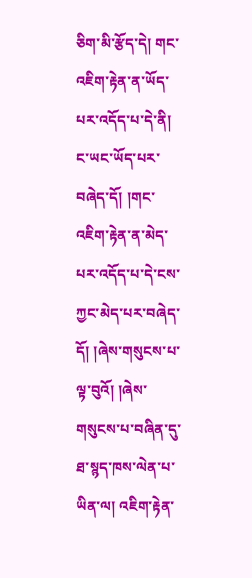ཅིག་མི་རྩོད་དེ། གང་འཇིག་རྟེན་ན་ཡོད་པར་འདོད་པ་དེ་ནི། ང་ཡང་ཡོད་པར་བཞེད་དོ། །གང་འཇིག་རྟེན་ན་མེད་པར་འདོད་པ་དེ་ངས་ཀྱང་མེད་པར་བཞེད་དོ། །ཞེས་གསུངས་པ་ལྟ་བུའོ། །ཞེས་གསུངས་པ་བཞིན་དུ་ཐ་སྙད་ཁས་ལེན་པ་ཡིན་ལ། འཇིག་རྟེན་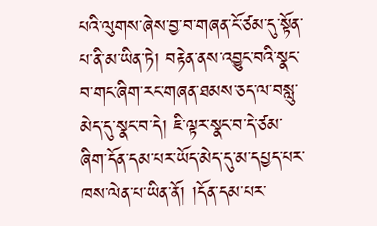པའི་ལུགས་ཞེས་བྱ་བ་གཞན་ངོ་ཙམ་དུ་སྟོན་པ་ནི་མ་ཡིན་ཏེ། བརྟེན་ནས་འབྱུང་བའི་སྣང་བ་གང་ཞིག་རང་གཞན་ཐམས་ཅད་ལ་བསླུ་མེད་དུ་སྣང་བ་དེ། ཇི་ལྟར་སྣང་བ་དེ་ཙམ་ཞིག་དོན་དམ་པར་ཡོད་མེད་དུ་མ་དཔྱད་པར་ཁས་ལེན་པ་ཡིན་ནོ། །དོན་དམ་པར་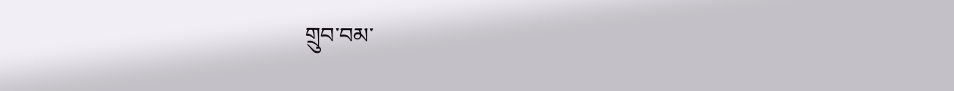གྲུབ་བམ་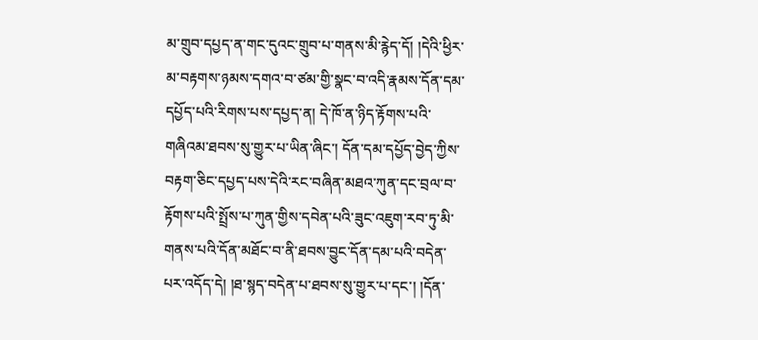མ་གྲུབ་དཔྱད་ན་གང་དུའང་གྲུབ་པ་གནས་མི་རྙེད་དོ། །དེའི་ཕྱིར་མ་བརྟགས་ཉམས་དགའ་བ་ཙམ་གྱི་སྣང་བ་འདི་རྣམས་དོན་དམ་དཔྱོད་པའི་རིགས་པས་དཔྱད་ན། དེ་ཁོ་ན་ཉིད་རྟོགས་པའི་གཞིའམ་ཐབས་སུ་གྱུར་པ་ཡིན་ཞིང་། དོན་དམ་དཔྱོད་བྱེད་ཀྱིས་བརྟག་ཅིང་དཔྱད་པས་དེའི་རང་བཞིན་མཐའ་ཀུན་དང་བྲལ་བ་རྟོགས་པའི་སྤྲོས་པ་ཀུན་གྱིས་དབེན་པའི་ཟུང་འཇུག་རབ་ཏུ་མི་གནས་པའི་དོན་མཐོང་བ་ནི་ཐབས་བྱུང་དོན་དམ་པའི་བདེན་པར་འདོད་དེ། །ཐ་སྙད་བདེན་པ་ཐབས་སུ་གྱུར་པ་དང་། །དོན་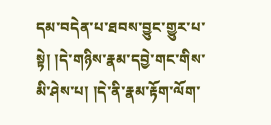དམ་བདེན་པ་ཐབས་བྱུང་གྱུར་པ་སྟེ། །དེ་གཉིས་རྣམ་དབྱེ་གང་གིས་མི་ཤེས་པ། །དེ་ནི་རྣམ་རྟོག་ལོག་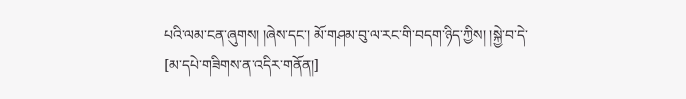པའི་ལམ་ངན་ཞུགས། །ཞེས་དང་། མོ་གཤམ་བུ་ལ་རང་གི་བདག་ཉིད་ཀྱིས། །སྐྱེ་བ་དེ་
[མ་དཔེ་གཟིགས་ན་འདིར་གནོན།]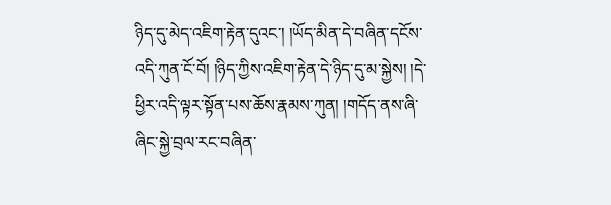ཉིད་དུ་མེད་འཇིག་རྟེན་དུའང་། །ཡོད་མིན་དེ་བཞིན་དངོས་འདི་ཀུན་ངོ་བོ། །ཉིད་ཀྱིས་འཇིག་རྟེན་དེ་ཉིད་དུ་མ་སྐྱེས། །དེ་ཕྱིར་འདི་ལྟར་སྟོན་པས་ཆོས་རྣམས་ཀུན། །གདོད་ནས་ཞི་ཞིང་སྐྱེ་བྲལ་རང་བཞིན་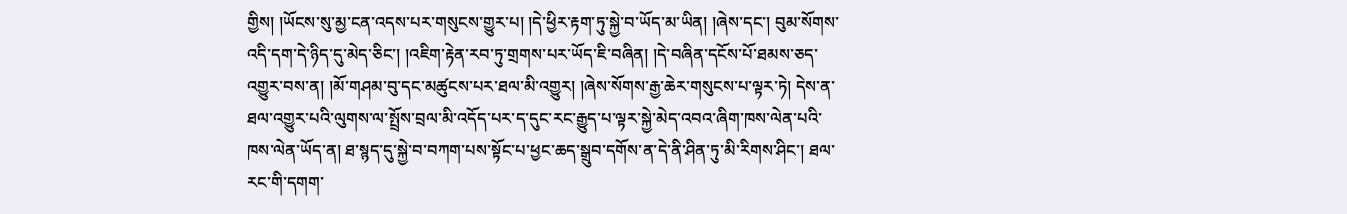གྱིས། །ཡོངས་སུ་མྱ་ངན་འདས་པར་གསུངས་གྱུར་པ། །དེ་ཕྱིར་རྟག་ཏུ་སྐྱེ་བ་ཡོད་མ་ཡིན། །ཞེས་དང་། བུམ་སོགས་འདི་དག་དེ་ཉིད་དུ་མེད་ཅིང་། །འཇིག་རྟེན་རབ་ཏུ་གྲགས་པར་ཡོད་ཇི་བཞིན། །དེ་བཞིན་དངོས་པོ་ཐམས་ཅད་འགྱུར་བས་ན། །མོ་གཤམ་བུ་དང་མཚུངས་པར་ཐལ་མི་འགྱུར། །ཞེས་སོགས་རྒྱ་ཆེར་གསུངས་པ་ལྟར་ཏེ། དེས་ན་ཐལ་འགྱུར་པའི་ལུགས་ལ་སྤྲོས་བྲལ་མི་འདོད་པར་ད་དུང་རང་རྒྱུད་པ་ལྟར་སྐྱེ་མེད་འབའ་ཞིག་ཁས་ལེན་པའི་ཁས་ལེན་ཡོད་ན། ཐ་སྙད་དུ་སྐྱེ་བ་བཀག་པས་སྟོང་པ་ཕྱང་ཆད་སྒྲུབ་དགོས་ན་དེ་ནི་ཤིན་ཏུ་མི་རིགས་ཤིང་། ཐལ་རང་གི་དགག་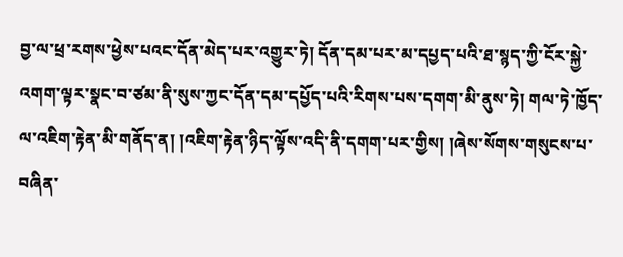བྱ་ལ་ཕྲ་རགས་ཕྱེས་པའང་དོན་མེད་པར་འགྱུར་ཏེ། དོན་དམ་པར་མ་དཔྱད་པའི་ཐ་སྙད་ཀྱི་ངོར་སྐྱེ་འགག་ལྟར་སྣང་བ་ཙམ་ནི་སུས་ཀྱང་དོན་དམ་དཔྱོད་པའི་རིགས་པས་དགག་མི་ནུས་ཏེ། གལ་ཏེ་ཁྱོད་ལ་འཇིག་རྟེན་མི་གནོད་ན། །འཇིག་རྟེན་ཉིད་ལྟོས་འདི་ནི་དགག་པར་གྱིས། །ཞེས་སོགས་གསུངས་པ་བཞིན་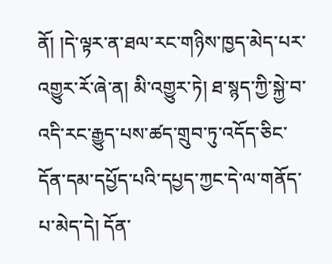ནོ། །དེ་ལྟར་ན་ཐལ་རང་གཉིས་ཁྱད་མེད་པར་འགྱུར་རོ་ཞེ་ན། མི་འགྱུར་ཏེ། ཐ་སྙད་ཀྱི་སྐྱེ་བ་འདི་རང་རྒྱུད་པས་ཚད་གྲུབ་ཏུ་འདོད་ཅིང་དོན་དམ་དཔྱོད་པའི་དཔྱད་ཀྱང་དེ་ལ་གནོད་པ་མེད་དེ། དོན་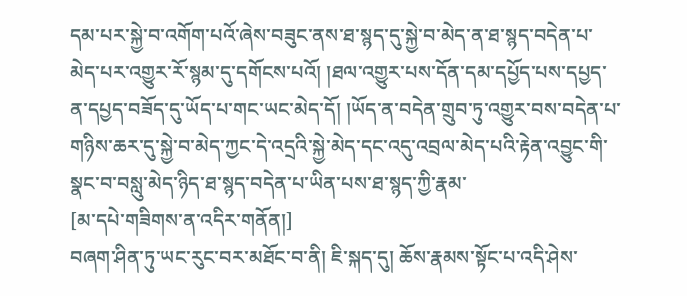དམ་པར་སྐྱེ་བ་འགོག་པའོ་ཞེས་བཟུང་ནས་ཐ་སྙད་དུ་སྐྱེ་བ་མེད་ན་ཐ་སྙད་བདེན་པ་མེད་པར་འགྱུར་རོ་སྙམ་དུ་དགོངས་པའོ། །ཐལ་འགྱུར་པས་དོན་དམ་དཔྱོད་པས་དཔྱད་ན་དཔྱད་བཟོད་དུ་ཡོད་པ་གང་ཡང་མེད་དོ། །ཡོད་ན་བདེན་གྲུབ་ཏུ་འགྱུར་བས་བདེན་པ་གཉིས་ཆར་དུ་སྐྱེ་བ་མེད་ཀྱང་དེ་འདྲའི་སྐྱེ་མེད་དང་འདུ་འབྲལ་མེད་པའི་རྟེན་འབྱུང་གི་སྣང་བ་བསླུ་མེད་ཉིད་ཐ་སྙད་བདེན་པ་ཡིན་པས་ཐ་སྙད་ཀྱི་རྣམ་
[མ་དཔེ་གཟིགས་ན་འདིར་གནོན།]
བཞག་ཤིན་ཏུ་ཡང་རུང་བར་མཐོང་བ་ནི། ཇི་སྐད་དུ། ཆོས་རྣམས་སྟོང་པ་འདི་ཤེས་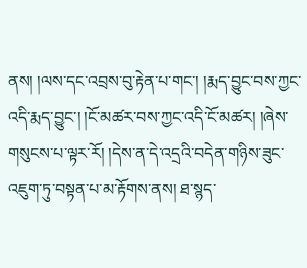ནས། །ལས་དང་འབྲས་བུ་རྟེན་པ་གང་། །རྨད་བྱུང་བས་ཀྱང་འདི་རྨད་བྱུང་། །ངོ་མཚར་བས་ཀྱང་འདི་ངོ་མཚར། །ཞེས་གསུངས་པ་ལྟར་རོ། །དེས་ན་དེ་འདྲའི་བདེན་གཉིས་ཟུང་འཇུག་ཏུ་བསྟན་པ་མ་རྟོགས་ནས། ཐ་སྙད་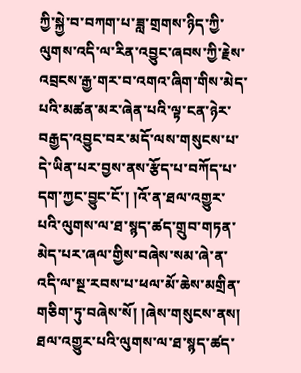ཀྱི་སྐྱེ་བ་བཀག་པ་ཟླ་གྲགས་ཉིད་ཀྱི་ལུགས་འདི་ལ་རིན་འབྱུང་ཞབས་ཀྱི་རྗེས་འབྲངས་རྒྱ་གར་བ་འགའ་ཞིག་གིས་མེད་པའི་མཚན་མར་ཞེན་པའི་ལྟ་ངན་ཉེར་བརྒྱད་འབྱུང་བར་མདོ་ལས་གསུངས་པ་དེ་ཡིན་པར་བྱས་ནས་རྩོད་པ་བཀོད་པ་དག་ཀྱང་བྱུང་ངོ་། །འོ་ན་ཐལ་འགྱུར་པའི་ལུགས་ལ་ཐ་སྙད་ཚད་གྲུབ་གཏན་མེད་པར་ཞལ་གྱིས་བཞེས་སམ་ཞེ་ན་འདི་ལ་སྔ་རབས་པ་ཕལ་མོ་ཆེས་མགྲིན་གཅིག་ཏུ་བཞེས་སོ། །ཞེས་གསུངས་ནས། ཐལ་འགྱུར་པའི་ལུགས་ལ་ཐ་སྙད་ཚད་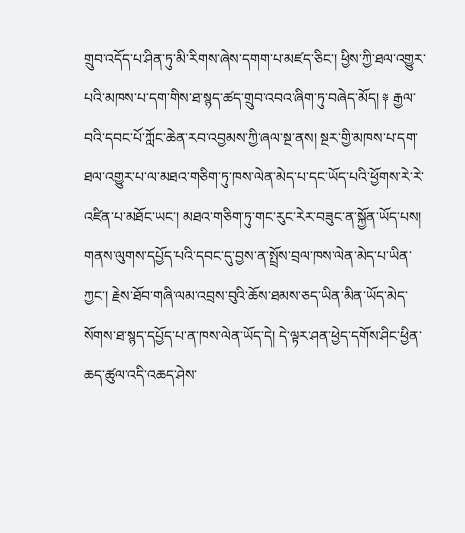གྲུབ་འདོད་པ་ཤིན་ཏུ་མི་རིགས་ཞེས་དགག་པ་མཛད་ཅིང་། ཕྱིས་ཀྱི་ཐལ་འགྱུར་པའི་མཁས་པ་དག་གིས་ཐ་སྙད་ཚད་གྲུབ་འབའ་ཞིག་ཏུ་བཞེད་མོད། ༈ རྒྱལ་བའི་དབང་པོ་ཀློང་ཆེན་རབ་འབྱམས་ཀྱི་ཞལ་སྔ་ནས། སྔར་གྱི་མཁས་པ་དག་ཐལ་འགྱུར་པ་ལ་མཐའ་གཅིག་ཏུ་ཁས་ལེན་མེད་པ་དང་ཡོད་པའི་ཕྱོགས་རེ་རེ་འཛིན་པ་མཐོང་ཡང་། མཐའ་གཅིག་ཏུ་གང་རུང་རེར་བཟུང་ན་སྐྱོན་ཡོད་པས། གནས་ལུགས་དཔྱོད་པའི་དབང་དུ་བྱས་ན་སྤྲོས་བྲལ་ཁས་ལེན་མེད་པ་ཡིན་ཀྱང་། རྗེས་ཐོབ་གཞི་ལམ་འབྲས་བུའི་ཆོས་ཐམས་ཅད་ཡིན་མིན་ཡོད་མེད་སོགས་ཐ་སྙད་དཔྱོད་པ་ན་ཁས་ལེན་ཡོད་དེ། དེ་ལྟར་ཤན་ཕྱེད་དགོས་ཤིང་ཕྱིན་ཆད་ཚུལ་འདི་འཆད་ཤེས་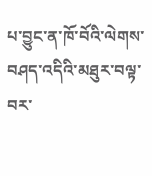པ་བྱུང་ན་ཁོ་བོའི་ལེགས་བཤད་འདིའི་མཐུར་བལྟ་བར་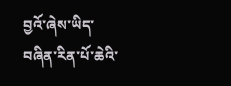བྱའོ་ཞེས་ཡིད་བཞིན་རིན་པོ་ཆེའི་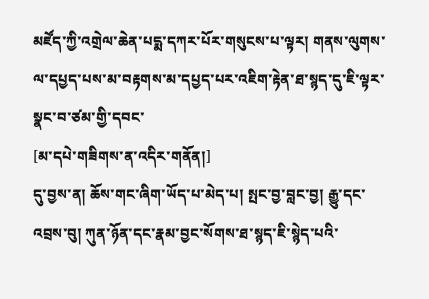མཛོད་ཀྱི་འགྲེལ་ཆེན་པདྨ་དཀར་པོར་གསུངས་པ་ལྟར། གནས་ལུགས་ལ་དཔྱད་པས་མ་བརྟགས་མ་དཔྱད་པར་འཇིག་རྟེན་ཐ་སྙད་དུ་ཇི་ལྟར་སྣང་བ་ཙམ་གྱི་དབང་
[མ་དཔེ་གཟིགས་ན་འདིར་གནོན།]
དུ་བྱས་ན། ཆོས་གང་ཞིག་ཡོད་པ་མེད་པ། སྤང་བྱ་བླང་བྱ། རྒྱུ་དང་འབྲས་བུ། ཀུན་ཉོན་དང་རྣམ་བྱང་སོགས་ཐ་སྙད་ཇི་སྙེད་པའི་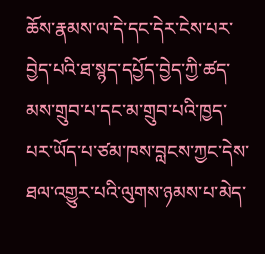ཆོས་རྣམས་ལ་དེ་དང་དེར་ངེས་པར་བྱེད་པའི་ཐ་སྙད་དཔྱོད་བྱེད་ཀྱི་ཚད་མས་གྲུབ་པ་དང་མ་གྲུབ་པའི་ཁྱད་པར་ཡོད་པ་ཙམ་ཁས་བླངས་ཀྱང་དེས་ཐལ་འགྱུར་པའི་ལུགས་ཉམས་པ་མེད་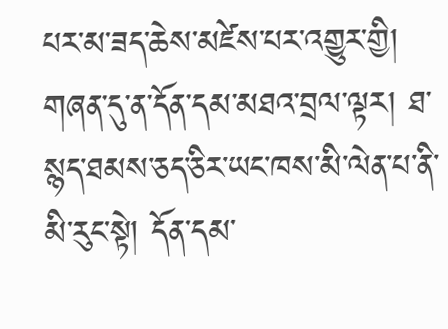པར་མ་ཟད་ཆེས་མཛེས་པར་འགྱུར་གྱི། གཞན་དུ་ན་དོན་དམ་མཐའ་བྲལ་ལྟར། ཐ་སྙད་ཐམས་ཅད་ཅིར་ཡང་ཁས་མི་ལེན་པ་ནི་མི་རུང་སྟེ། དོན་དམ་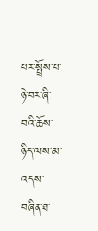པར་སྤྲོས་པ་ཉེ་བར་ཞི་བའི་ཆོས་ཉིད་ལས་མ་འདས་བཞིན་ཐ་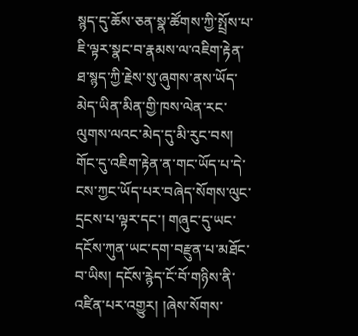སྙད་དུ་ཆོས་ཅན་སྣ་ཚོགས་ཀྱི་སྤྲོས་པ་ཇི་ལྟར་སྣང་བ་རྣམས་ལ་འཇིག་རྟེན་ཐ་སྙད་ཀྱི་རྗེས་སུ་ཞུགས་ནས་ཡོད་མེད་ཡིན་མིན་གྱི་ཁས་ལེན་རང་ལུགས་ལའང་མེད་དུ་མི་རུང་བས། གོང་དུ་འཇིག་རྟེན་ན་གང་ཡོད་པ་དེ་ངས་ཀྱང་ཡོད་པར་བཞེད་སོགས་ལུང་དྲངས་པ་ལྟར་དང་། གཞུང་དུ་ཡང་དངོས་ཀུན་ཡང་དག་བརྫུན་པ་མཐོང་བ་ཡིས། དངོས་རྙེད་ངོ་བོ་གཉིས་ནི་འཛིན་པར་འགྱུར། །ཞེས་སོགས་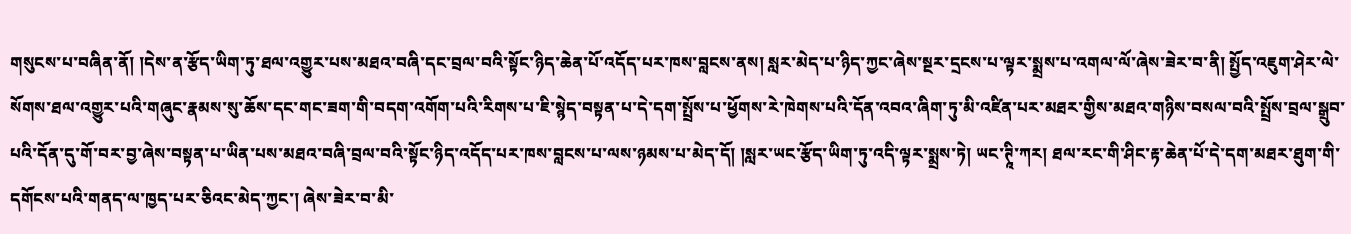གསུངས་པ་བཞིན་ནོ། །དེས་ན་རྩོད་ཡིག་ཏུ་ཐལ་འགྱུར་པས་མཐའ་བཞི་དང་བྲལ་བའི་སྟོང་ཉིད་ཆེན་པོ་འདོད་པར་ཁས་བླངས་ནས། སླར་མེད་པ་ཉིད་ཀྱང་ཞེས་སྔར་དྲངས་པ་ལྟར་སྨྲས་པ་འགལ་ལོ་ཞེས་ཟེར་བ་ནི། སྤྱོད་འཇུག་ཤེར་ལེ་སོགས་ཐལ་འགྱུར་པའི་གཞུང་རྣམས་སུ་ཆོས་དང་གང་ཟག་གི་བདག་འགོག་པའི་རིགས་པ་ཇི་སྙེད་བསྟན་པ་དེ་དག་སྤྲོས་པ་ཕྱོགས་རེ་ཁེགས་པའི་དོན་འབའ་ཞིག་ཏུ་མི་འཛིན་པར་མཐར་གྱིས་མཐའ་གཉིས་བསལ་བའི་སྤྲོས་བྲལ་སྒྲུབ་པའི་དོན་དུ་གོ་བར་བྱ་ཞེས་བསྟན་པ་ཡིན་པས་མཐའ་བཞི་བྲལ་བའི་སྟོང་ཉིད་འདོད་པར་ཁས་བླངས་པ་ལས་ཉམས་པ་མེད་དོ། །སླར་ཡང་རྩོད་ཡིག་ཏུ་འདི་ལྟར་སྨྲས་ཏེ། ཡང་ཊཱི་ཀར། ཐལ་རང་གི་ཤིང་རྟ་ཆེན་པོ་དེ་དག་མཐར་ཐུག་གི་དགོངས་པའི་གནད་ལ་ཁྱད་པར་ཅིའང་མེད་ཀྱང་། ཞེས་ཟེར་བ་མི་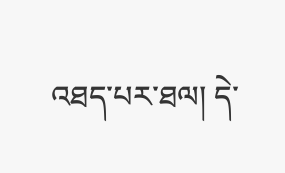འཐད་པར་ཐལ། དེ་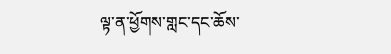ལྟ་ན་ཕྱོགས་གླང་དང་ཆོས་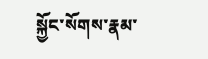སྐྱོང་སོགས་རྣམ་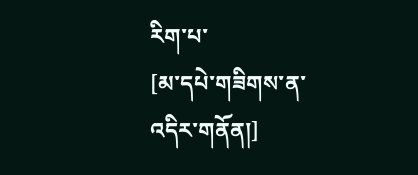རིག་པ་
[མ་དཔེ་གཟིགས་ན་འདིར་གནོན།]